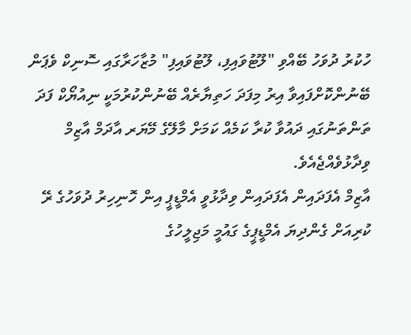ހުކުރު ދުވަހު ބޭއްވި "ލޫޓުވައިފި، ލޫޓުވައިފި" މުޒާހަރާގައި ސޮނިކް ވެޕަން ބޭނުންކޮށްފައިވާ އިރު މިފަދަ ހަތިޔާރެއް ބޭނުންކުރުމަކީ ނިއުޔޯކް ފަދަ ތަންތަނުގައި ދައުވާ ކުރާ ކަމެއް ކަމަށް މާލޭގެ މޭޔަރ އާދަމް އާޒިމް ވިދާޅުވެއްޖެއެވެ.
އާޒިމް އެފަދައިން އެފަދައިން ވިދާޅުވީ އެމްޑީޕީ އިން ހޮނިހިރު ދުވަހުގެ ރޭ ކުރިއަށް ގެންދިޔަ އެމްޑީޕީގެ ގައުމީ މަޖިލީހުގެ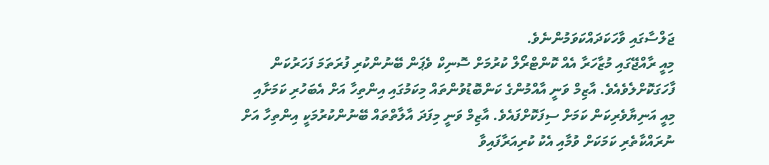ޖަލްސާގައި ވާހަކަދައްކަވަމުންނެވެ.
މިއީ ރާއްޖޭގައި މުޒާހަރާ އެއް ކޮންޓްރޯލް ކުރުމަށް ސޮނިކް ވެޕަން ބޭނުންކުރި ފުރަތަމަ ފަހަރުކަން ފާހަގަކޮށްލެވެއެވެ. އާޒިމް ވަނީ އާއްމުންގެ ކަންބޮޑުވުންތައް މިކަމުގައި އިންތިހާ އަށް އެބަހުރި ކަމަށާއި މިއީ އަނިޔާވެރިކަން ކަމަށް ސިފަކޮށްފައެވެ. އާޒިމް ވަނީ މިފަދަ އާލާތްތައް ބޭނުންކުރުމަކީ އިންތިހާ އަށް ނުރައްކާތެރި ކަމަކަށް ވުމާއި އެކު ކުރިއަރާފައިވާ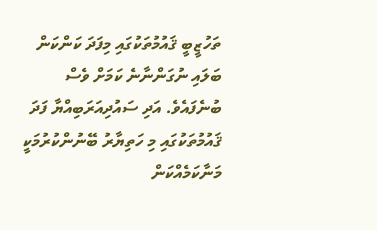ތަހުޒީބީ ޤައުމުތަކުގައި މިފަދަ ކަންކަން ބަލައި ނުގަންނާނެ ކަމަށް ވެސް ބުނެފައެވެ. އަދި ސައުދިއަރަބިއްޔާ ފަދަ ޤައުމުތަކުގައި މި ހަތިޔާރު ބޭނުންކުރުމަކީ މަނާކަމެއްކަން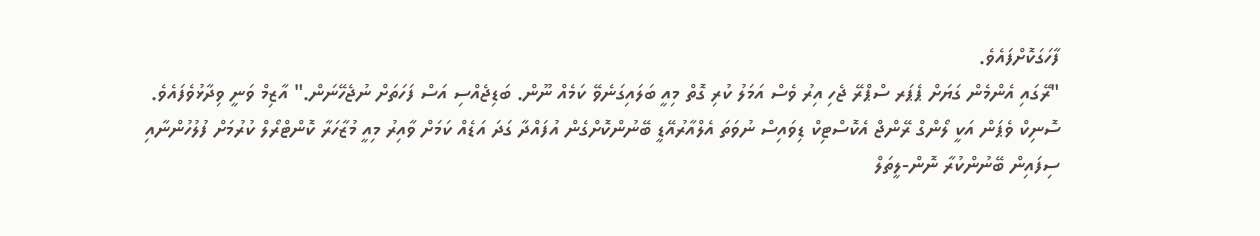ފާހަގަކޮށްފައެވެ.
"ރޭގައި އެންމެން ގަޔަށް ޕެޕަރ ސްޕްރޭ ޖެހި އިރު ވެސް އަމަލު ކުރި ގޮތް މިއީ ބަލައިގަނެވޭ ކަމެއް ނޫން. ބަޑިޖެއްސި އަސް ފަހަތަށް ނުޖެހޭނަން." އާޒިމް ވަނީ ވިދާޅުވެފައެވެ.
ސޮނިކް ވެޕަން އަކީ ލޯންގް ރޭންޖް އެކޮސްޓިކް ޑިވައިސް ނުވަތަ އެލްއާރުއޭޑީ ބޭނުންކޮށްގެން އުފައްދާ ގަދަ އަޑެއް ކަމަށް ވާއިރު މިއީ މުޒާހަރާ ކޮންޓްރޯލް ކުރުމަށް ފުލުހުންނާއި ސިފައިން ބޭނުންކުރާ ނޮން-ލީތަލް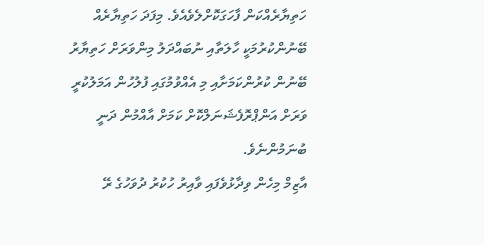ހަތިޔާރެއްކަން ފާހަގަކޮށްލެވެއެވެ. މިފަދަ ހަތިޔާރެއް ބޭނުންކުރުމަކީ ހާލަތާއި ނުބައްދަލު މިންވަރަށް ހަތިޔާރު ބޭނުން ކުރުންކަމަށާއި މި އެއްވުމުގައި ފުލުހުން އަމަލުކުރީ ވަރަށް އަންޕްރޮފެޝަނަލްކޮށް ކަމަށް އާއްމުން ދަނީ ބުނަމުންނެވެ.
އާޒިމް މިހެން ވިދާޅުވެފައި ވާއިރު ހުކުރު ދުވަހުގެ ރޭ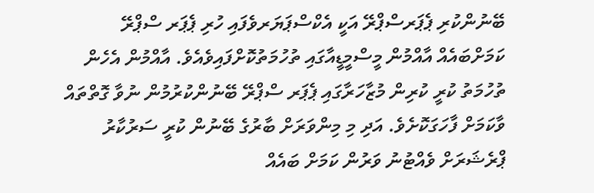ބޭނުންކުރި ޕެޕަރސްޕްރޭ އަކީ އެކްސްޕަޔަރވެފައި ހުރި ޕެޕަރ ސްޕްރޭ ކަމަށްބައެއް އާއްމުން މީސްމީޑީއާގައި ތުހުމަތުކޮށްފައިވެއެވެ. އާއްމުން އެހެން ތުހުމަތު ކުރީ ކުރިން މުޒާހަރާގައި ޕެޕަރ ސްޕްރޭ ބޭނުންކުރުމުން ނުވާ ގޮތްތައް ވާކަމަށް ފާހަގަކޮށެވެ. އަދި މި މިންވަރަށް ބާރުގެ ބޭނުން ކުރީ ސަރުކާރު ޕްރެޝަރަށް ވެއްޓުނު ވަރުން ކަމަށް ބައެއް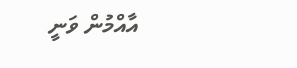އާއްމުން ވަނީ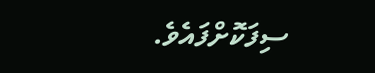ސިފަކޮށްފައެވެ.